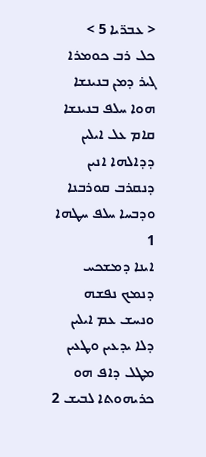< ܥܒܪ̈ܝܐ 5 >
ܟܠ ܪܒ ܟܘܡܪܐ ܓܝܪ ܕܡܢ ܒܢܝܢܫܐ ܗܘܐ ܚܠܦ ܒܢܝܢܫܐ ܩܐܡ ܥܠ ܐܝܠܝܢ ܕܕܐܠܗܐ ܐܢܝܢ ܕܢܩܪܒ ܩܘܪܒܢܐ ܘܕܒܚܐ ܚܠܦ ܚܛܗܐ 1
ܐܝܢܐ ܕܡܫܟܚ ܕܢܡܟ ܢܦܫܗ ܘܢܚܫ ܥܡ ܐܝܠܝܢ ܕܠܐ ܝܕܥܝܢ ܘܛܥܝܢ ܡܛܠ ܕܐܦ ܗܘ ܟܪܝܗܘܬܐ ܠܒܝܫ 2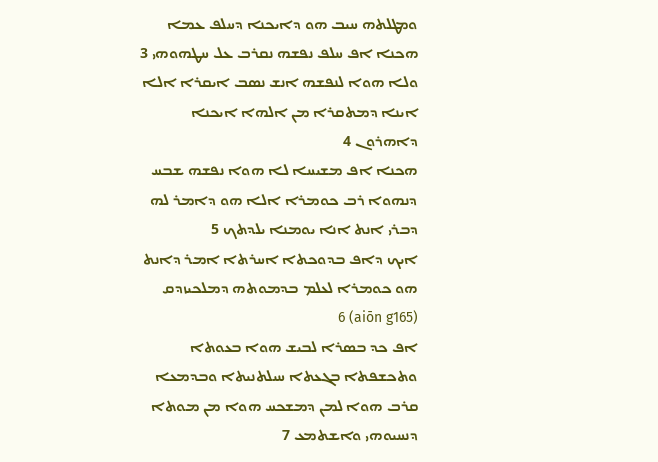ܘܡܛܠܬܗ ܚܝܒ ܗܘ ܕܐܝܟܢܐ ܕܚܠܦ ܥܡܐ ܗܟܢܐ ܐܦ ܚܠܦ ܢܦܫܗ ܢܩܪܒ ܥܠ ܚܛܗܘܗܝ 3
ܘܠܐ ܗܘܐ ܠܢܦܫܗ ܐܢܫ ܢܤܒ ܐܝܩܪܐ ܐܠܐ ܐܝܢܐ ܕܡܬܩܪܐ ܡܢ ܐܠܗܐ ܐܝܟܢܐ ܕܐܗܪܘܢ 4
ܗܟܢܐ ܐܦ ܡܫܝܚܐ ܠܐ ܗܘܐ ܢܦܫܗ ܫܒܚ ܕܢܗܘܐ ܪܒ ܟܘܡܪܐ ܐܠܐ ܗܘ ܕܐܡܪ ܠܗ ܕܒܪܝ ܐܢܬ ܐܢܐ ܝܘܡܢܐ ܝܠܕܬܟ 5
ܐܝܟ ܕܐܦ ܒܕܘܟܬܐ ܐܚܪܬܐ ܐܡܪ ܕܐܢܬ ܗܘ ܟܘܡܪܐ ܠܥܠܡ ܒܕܡܘܬܗ ܕܡܠܟܝܙܕܩ (aiōn g165) 6
ܐܦ ܟܕ ܒܤܪܐ ܠܒܝܫ ܗܘܐ ܒܥܘܬܐ ܘܬܟܫܦܬܐ ܒܓܥܬܐ ܚܝܠܬܢܝܬܐ ܘܒܕܡܥܐ ܩܪܒ ܗܘܐ ܠܡܢ ܕܡܫܟܚ ܗܘܐ ܡܢ ܡܘܬܐ ܕܢܚܝܘܗܝ ܘܐܫܬܡܥ 7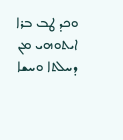ܘܟܕ ܛܒ ܒܪܐ ܐܝܬܘܗܝ ܡܢ ܕܚܠܬܐ ܘܚܫܐ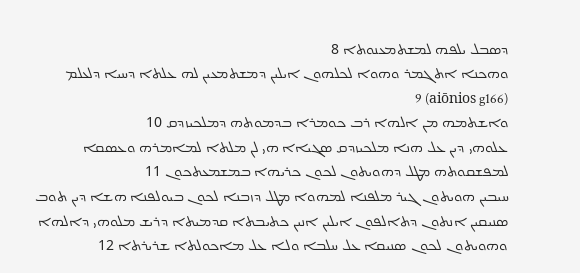ܕܤܒܠ ܝܠܦܗ ܠܡܫܬܡܥܢܘܬܐ 8
ܘܗܟܢܐ ܐܬܓܡܪ ܘܗܘܐ ܠܟܠܗܘܢ ܐܝܠܝܢ ܕܡܫܬܡܥܝܢ ܠܗ ܥܠܬܐ ܕܚܝܐ ܕܠܥܠܡ (aiōnios g166) 9
ܘܐܫܬܡܗ ܡܢ ܐܠܗܐ ܪܒ ܟܘܡܪܐ ܒܕܡܘܬܗ ܕܡܠܟܝܙܕܩ 10
ܥܠܘܗܝ ܕܝܢ ܥܠ ܗܢܐ ܡܠܟܝܙܕܩ ܤܓܝܐܐ ܗܝ ܠܢ ܡܠܬܐ ܠܡܐܡܪܗ ܘܥܤܩܐ ܠܡܦܫܩܘܬܗ ܡܛܠ ܕܗܘܝܬܘܢ ܠܟܘܢ ܟܪܝܗܐ ܒܡܫܡܥܬܟܘܢ 11
ܚܝܒܝܢ ܗܘܝܬܘܢ ܓܝܪ ܡܠܦܢܐ ܠܡܗܘܐ ܡܛܠ ܕܙܒܢܐ ܠܟܘܢ ܒܝܘܠܦܢܐ ܗܫܐ ܕܝܢ ܬܘܒ ܤܢܝܩܝܢ ܐܢܬܘܢ ܕܬܐܠܦܘܢ ܐܝܠܝܢ ܐܢܝܢ ܟܬܝܒܬܐ ܩܕܡܝܬܐ ܕܪܝܫ ܡܠܘܗܝ ܕܐܠܗܐ ܘܗܘܝܬܘܢ ܠܟܘܢ ܤܢܝܩܐ ܥܠ ܚܠܒܐ ܘܠܐ ܥܠ ܡܐܟܘܠܬܐ ܫܪܝܪܬܐ 12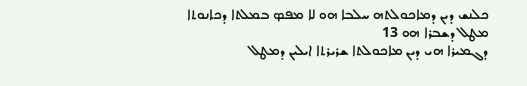ܟܠܢܫ ܕܝܢ ܕܡܐܟܘܠܬܗ ܚܠܒܐ ܗܘ ܠܐ ܡܦܤ ܒܡܠܬܐ ܕܟܐܢܘܬܐ ܡܛܠ ܕܫܒܪܐ ܗܘ 13
ܕܓܡܝܪܐ ܗܝ ܕܝܢ ܡܐܟܘܠܬܐ ܫܪܝܪܬܐ ܐܝܠܝܢ ܕܡܛܠ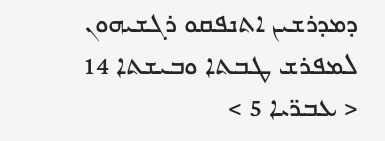ܕܡܕܪܫܝܢ ܐܬܢܦܩܘ ܪܓܫܝܗܘܢ ܠܡܦܪܫ ܛܒܬܐ ܘܒܝܫܬܐ 14
< ܥܒܪ̈ܝܐ 5 >